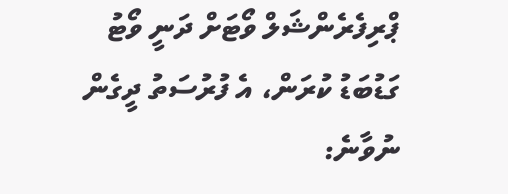ޕްރިފެރެންޝަލް ވޯޓަށް ދަނީ ވޯޓު ގަޑުބަޑު ކުރަން، އެ ފުރުސަތު ދީގެން ނުވާނެ: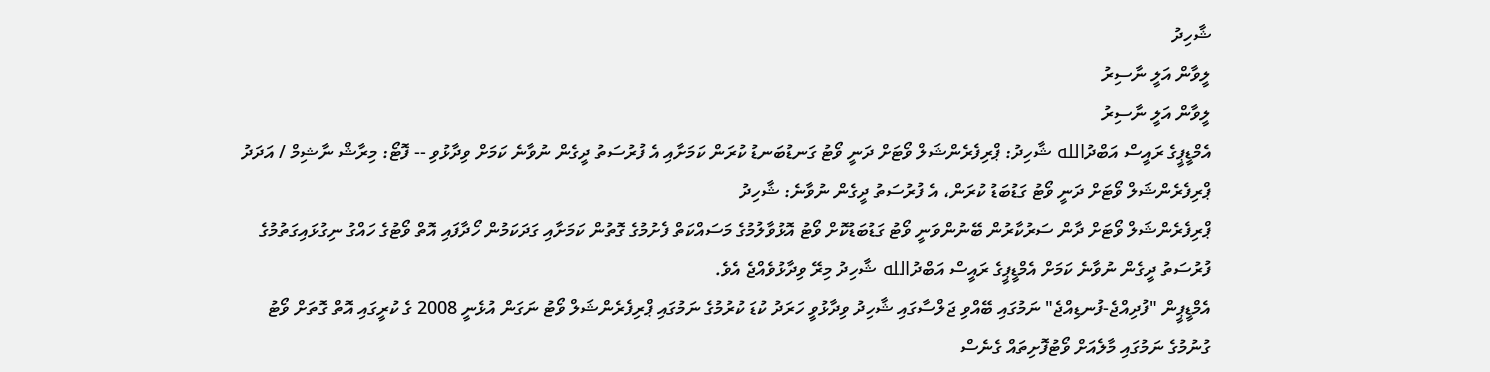ޝާހިދު
ލީވާން އަލީ ނާސިރު
ލީވާން އަލީ ނާސިރު
އެމްޑީޕީގެ ރައީސް އަބްދުالله ޝާހިދު: ޕްރިފެރެންޝަލް ވޯޓަށް ދަނީ ވޯޓު ގަނޑުބަނޑު ކުރަން ކަމަށާއި އެ ފުރުސަތު ދީގެން ނުވާނެ ކަމަށް ވިދާޅުވި -- ފޮޓޯ: މިރާޝް ނާޝިމް / އަދަދު
ޕްރިފެރެންޝަލް ވޯޓަށް ދަނީ ވޯޓު ގަޑުބަޑު ކުރަން، އެ ފުރުސަތު ދީގެން ނުވާނެ: ޝާހިދު
ޕްރިފެރެންޝަލް ވޯޓަށް ދާން ސަރުކާރުން ބޭނުންވަނީ ވޯޓު ގަޑުބަޑުކޮށް ވޯޓު އޮޅުވާލުމުގެ މަސައްކަތް ފެށުމުގެ ގޮތުން ކަމަށާއި ގަދަކަމުން ހޯދާފައި އޮތް ވޯޓުގެ ހައްގު ނިގުޅައިގަތުމުގެ ފުރުސަތު ދީގެން ނުވާނެ ކަމަށް އެމްޑީޕީގެ ރައީސް އަބްދުالله ޝާހިދު މިރޭ ވިދާޅުވެއްޖެ އެވެ.
އެމްޑީޕީން "ފުދިއްޖެ-ފުނޑިއްޖެ" ނަމުގައި ބޭއްވި ޖަލްސާގައި ޝާހިދު ވިދާޅުވީ ހަރަދު ކުޑަ ކުރުމުގެ ނަމުގައި ޕްރިފެރެންޝަލް ވޯޓު ނަގަން އުޅެނީ 2008 ގެ ކުރީގައި އޮތް ގޮތަށް ވޯޓު ގުނުމުގެ ނަމުގައި މާލެއަށް ވޯޓުފޮށިތައް ގެނެސް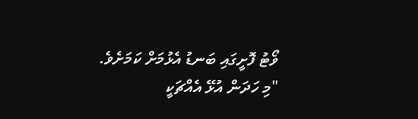ވޯޓު ފޮށީގައި ބަނޑު އެޅުމަށް ކަމަށެވެ.
"މި ހަދަން އުޅޭ އެއްޗަކީ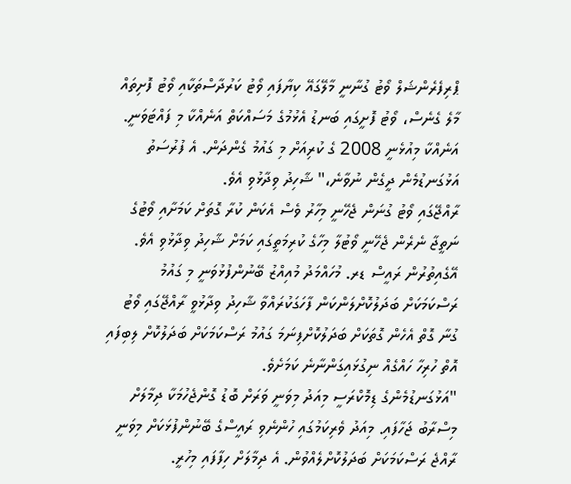ޕްރިފެރެންޝަލް ވޯޓު ގުނާނީ މާލޭގައޭ ކިޔާފައި ވޯޓު ކަރުދާސްތަކާއި ވޯޓު ފޮށިތައް މާލެ ގެނެސް، ވޯޓު ފޮށީގައި ބަނޑު އެޅުމުގެ މަސައްކަތް އަނެއްކާ މި ފައްޓަވަނީ. އަނެއްކާ މިއުޅެނީ 2008 ގެ ކުރިއަށް މި ގައުމު ގެންދަން. އެ ފުރުސަތު އަޅުގަނޑުމެން ދީގެން ނުވާނެ،" ޝާހިދު ވިދާޅުވި އެވެ.
ރާއްޖޭގައި ވޯޓު ގުނަން ޖެހޭނީ މިހާރު ވެސް އެކަން ކުރާ ގޮތަށް ކަމަށާއި ވޯޓުގެ ނަތީޖާ ނެރެން ޖެހޭނީ ވޯޓުލާ މިހާގެ ކުރިމަތީގައި ކަމަށް ޝާހިދު ވިދާޅުވި އެވެ.
އޭގެއިތުރުން ރައީސް ޑރ. މުހައްމަދު މުއިއްޒު ބޭނުންފުޅުވަނީ މި ގައުމު ރަސްކަމަކަށް ބަދަލުކޮށްލަންކަން ފާހަގަކުރައްވާ ޝާހިދު ވިދާޅުވީ ރާއްޖޭގައި ވޯޓު ގުނާ ގޮތް އެހެން ގޮތަކަށް ބަދަލުކޮށްފިނަމަ ގައުމު ރަސްކަމަކަށް ބަދަލުކޮށް ލިބިފައި އޮތް ހުރިހާ ހައްގެއް ނިގުޅައިގަންނާނެ ކަމަށެވެ.
"އަޅުގަނޑުމެންގެ ޑިމޮކްރަސީ މިއަދު މިވަނީ ވަރަށް ބޮޑު ގޮންޖެހުމަކާ ދިމާލަށް މިސްރާބު ޖަހާފައި. މިއަދު ވެރިކަމުގައި ހުންނެވި ރައީސްގެ ބޭނުންފުޅަކަށް މިވަނީ ރާއްޖެ ރަސްކަމަކަށް ބަދަލުކޮށްލެއްވުން. އެ ދިމާލަށް ހިފާފައި މިހުރީ.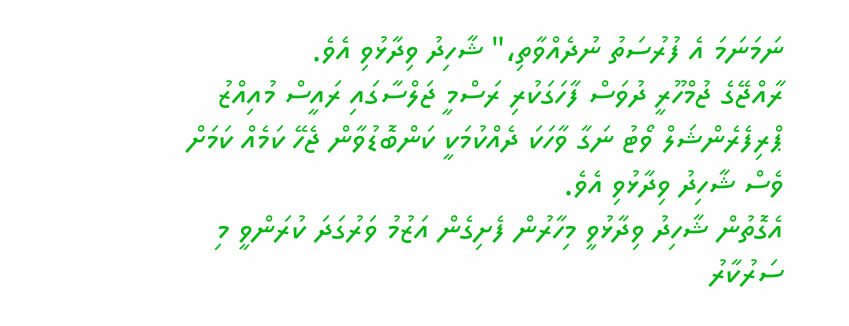ނަމަނަމަ އެ ފުރުސަތު ނުދެއްވާތި،" ޝާހިދު ވިދާޅުވި އެވެ.
ރާއްޖޭގެ ޖުމްހޫރީ ދުވަސް ފާހަގަކުރި ރަސްމީ ޖަލްސާގައި ރައީސް މުއިއްޒު ޕްރިފެރެންޝަލް ވޯޓު ނަގާ ވާހަކަ ދެއްކުމަކީ ކަންބޮޑުވާން ޖެހޭ ކަމެއް ކަމަށް ވެސް ޝާހިދު ވިދާޅުވި އެވެ.
އެގޮތުން ޝާހިދު ވިދާޅުވީ މިހާރުން ފެށިގެން އަޒުމު ވަރުގަދަ ކުރަންވީ މި ސަރުކާރު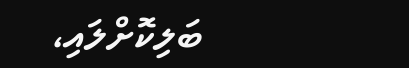ބަލިކޮށްލައި،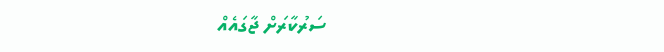ސަރުކާރަށް ޖާގައެއް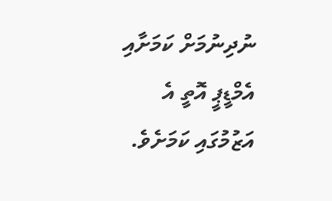ނުދިނުމަށް ކަމަށާއި އެމްޑީޕީ އޮތީ އެ އަޒުމުގައި ކަމަށެވެ.